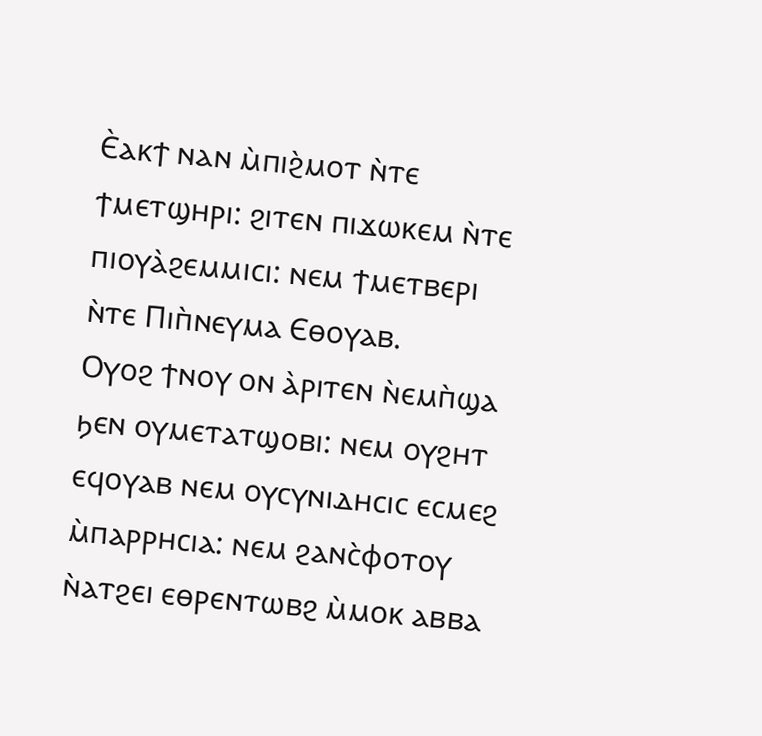Ⲉ̀ⲁⲕϯ ⲛⲁⲛ ⲙ̀ⲡⲓϩ̀ⲙⲟⲧ ⲛ̀ⲧⲉ ϯⲙⲉⲧϣⲏⲣⲓ: ϩⲓⲧⲉⲛ ⲡⲓϫⲱⲕⲉⲙ ⲛ̀ⲧⲉ ⲡⲓⲟⲩⲁ̀ϩⲉⲙⲙⲓⲥⲓ: ⲛⲉⲙ ϯⲙⲉⲧⲃⲉⲣⲓ ⲛ̀ⲧⲉ Ⲡⲓⲡ̀ⲛⲉⲩⲙⲁ Ⲉⲑⲟⲩⲁⲃ.
Ⲟⲩⲟϩ ϯⲛⲟⲩ ⲟⲛ ⲁ̀ⲣⲓⲧⲉⲛ ⲛ̀ⲉⲙⲡ̀ϣⲁ ϧⲉⲛ ⲟⲩⲙⲉⲧⲁⲧϣⲟⲃⲓ: ⲛⲉⲙ ⲟⲩϩⲏⲧ ⲉϥⲟⲩⲁⲃ ⲛⲉⲙ ⲟⲩⲥⲩⲛⲓⲇⲏⲥⲓⲥ ⲉⲥⲙⲉϩ ⲙ̀ⲡⲁⲣⲣⲏⲥⲓⲁ: ⲛⲉⲙ ϩⲁⲛⲥ̀ⲫⲟⲧⲟⲩ ⲛ̀ⲁⲧϩⲉⲓ ⲉⲑⲣⲉⲛⲧⲱⲃϩ ⲙ̀ⲙⲟⲕ ⲁⲃⲃⲁ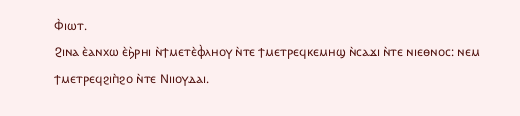Ⲫ̀ⲓⲱⲧ.
Ϩⲓⲛⲁ ⲉ̀ⲁⲛⲭⲱ ⲉ̀ϧ̀ⲣⲏⲓ ⲛ̀ϯⲙⲉⲧⲉ̀ⲫ̀ⲗⲏⲟⲩ ⲛ̀ⲧⲉ ϯⲙⲉⲧⲣⲉϥⲕⲉⲙⲏϣ ⲛ̀ⲥⲁϫⲓ ⲛ̀ⲧⲉ ⲛⲓⲉⲑⲛⲟⲥ: ⲛⲉⲙ ϯⲙⲉⲧⲣⲉϥϩⲓⲡ̀ϩⲟ ⲛ̀ⲧⲉ Ⲛⲓⲓⲟⲩⲇⲁⲓ.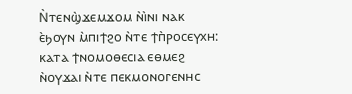Ⲛ̀ⲧⲉⲛϣ̀ϫⲉⲙϫⲟⲙ ⲛ̀ⲓ̀ⲛⲓ ⲛⲁⲕ ⲉ̀ϧⲟⲩⲛ ⲙ̀ⲡⲓϯϩⲟ ⲛ̀ⲧⲉ ϯⲡ̀ⲣⲟⲥⲉⲩⲭⲏ: ⲕⲁⲧⲁ ϯⲛⲟⲙⲟⲑⲉⲥⲓⲁ ⲉⲑⲙⲉϩ ⲛ̀ⲟⲩϫⲁⲓ ⲛ̀ⲧⲉ ⲡⲉⲕⲙⲟⲛⲟⲅⲉⲛⲏⲥ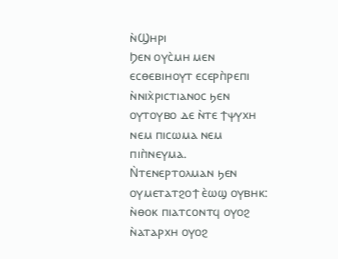ⲛ̀Ϣⲏⲣⲓ
Ϧⲉⲛ ⲟⲩⲥ̀ⲙⲏ ⲙⲉⲛ ⲉⲥⲑⲉⲃⲓⲏⲟⲩⲧ ⲉⲥⲉⲣⲡ̀ⲣⲉⲡⲓ ⲛ̀ⲛⲓⲭ̀ⲣⲓⲥⲧⲓⲁⲛⲟⲥ ϧⲉⲛ ⲟⲩⲧⲟⲩⲃⲟ ⲇⲉ ⲛ̀ⲧⲉ ϯⲯⲩⲭⲏ ⲛⲉⲙ ⲡⲓⲥⲱⲙⲁ ⲛⲉⲙ ⲡⲓⲡ̀ⲛⲉⲩⲙⲁ.
Ⲛ̀ⲧⲉⲛⲉⲣⲧⲟⲗⲙⲁⲛ ϧⲉⲛ ⲟⲩⲙⲉⲧⲁⲧϩⲟϯ ⲉ̀ⲱϣ ⲟⲩⲃⲏⲕ: ⲛ̀ⲑⲟⲕ ⲡⲓⲁⲧⲥⲟⲛⲧϥ ⲟⲩⲟϩ ⲛ̀ⲁⲧⲁⲣⲭⲏ ⲟⲩⲟϩ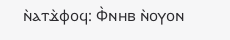ⲛ̀ⲁⲧϫ̀ⲫⲟϥ: Ⲫ̀ⲛⲏⲃ ⲛ̀ⲟⲩⲟⲛ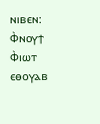ⲛⲓⲃⲉⲛ: Ⲫ̀ⲛⲟⲩϯ Ⲫ̀ⲓⲱⲧ ⲉⲑⲟⲩⲁⲃ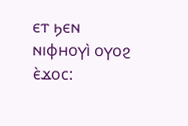ⲉⲧ ϧⲉⲛ ⲛⲓⲫⲏⲟⲩⲓ̀ ⲟⲩⲟϩ ⲉ̀ϫⲟⲥ: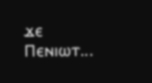ϫⲉ Ⲡⲉⲛⲓⲱⲧ...